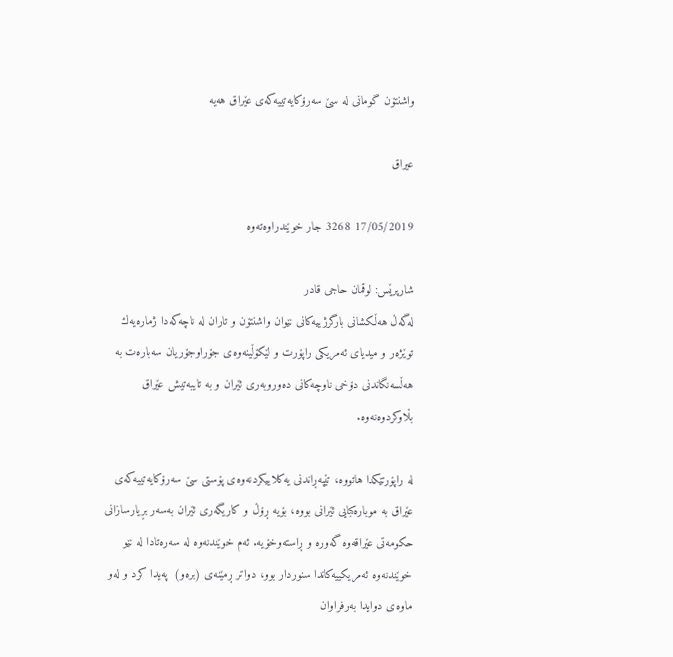واشنتۆن گومانى له‌ سێ سه‌رۆكایه‌تییه‌كه‌ى عێراق هه‌یه‌‌

عیراق

17/05/2019 3268 جار خوێندراوه‌ته‌وه

شارپرێس: لوقمان حاجى قادر
له‌گه‌ڵ هه‌ڵكشانى بارگرژییه‌كانى نێوان واشنتۆن و تاران له‌ ناچه‌كەدا ژماره‌یه‌ك توێژه‌ر و میدیای ئه‌مریكى راپۆرت و لێكۆڵینه‌وه‌ى جۆراوجۆریان سه‌باره‌ت به‌ هه‌ڵسه‌نگاندنى دۆخى ناوچه‌كانى ده‌وروبه‌رى ئێران و به‌ تایبه‌تیش عێراق بڵاوكردوه‌نه‌وه‌.

له‌ راپۆرتێكدا هاتووه‌، تێپه‌ڕاندنى یه‌كلاییكردنه‌وه‌ى پۆستى سێ سه‌رۆكایه‌تییه‌كه‌ى عێراق به‌ موباره‌كبایى ئێرانى بووه‌، بۆیه‌ ڕۆڵ و كاریگه‌ر‌ى ئێران به‌سه‌ر بڕیارسازانى حكومه‌تى عێراقه‌وه‌ گه‌وره‌ و ڕاسته‌وخۆیه‌. ئه‌م خوێندنه‌وه‌ له‌ سه‌ره‌تادا له‌ نێو خوێندنه‌وه‌ ئه‌مریكییه‌كاندا سنوردار بوو، دواتر ڕمێنه‌ى (بره‌و)  په‌یدا كرد و له‌و ماوه‌ى دوایدا به‌رفراوان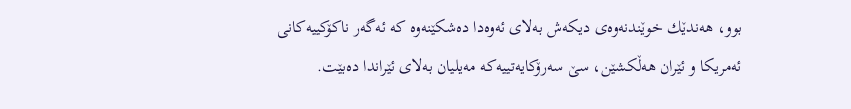بوو، هه‌ندێك خوێندنه‌وه‌ى دیكه‌ش به‌لاى ئه‌وه‌دا ده‌شكێنه‌وه‌ كه‌ ئه‌گه‌ر ناكۆكییه‌كانى ئه‌مریكا و ئێران هه‌ڵكشێن، سێ سه‌رۆكایه‌تییه‌كه‌ مه‌یلیان به‌لاى ئێراندا ده‌بێت.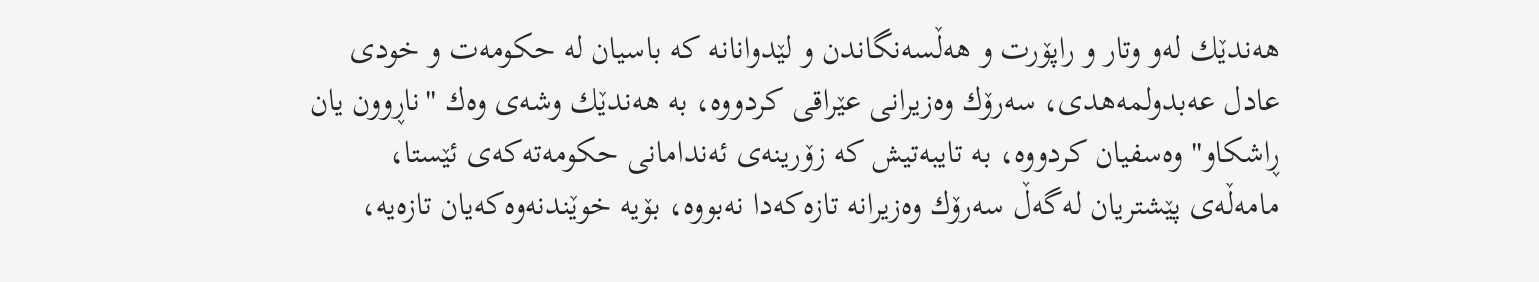هه‌ندێك له‌و وتار و راپۆرت و هه‌ڵسه‌نگاندن و لێدوانانه‌ كه‌ باسیان له‌ حكومه‌ت و خودى عادل عه‌بدولمه‌هدى، سه‌رۆك وه‌زیرانی عێراقی كردووه‌، به‌ هه‌ندێك وشه‌ى وه‌ك "ناڕوون یان ڕاشكاو" وه‌سفیان كردووه‌، به‌ تایبه‌تیش كه‌ زۆرینه‌ى ئه‌ندامانى حكومه‌ته‌كه‌ى ئێستا، مامه‌ڵه‌ى پێشتریان له‌گه‌ڵ سه‌رۆك وه‌زیرانه‌ تازه‌كه‌دا نه‌بووه‌، بۆیه‌ خوێندنه‌وه‌كه‌یان تازه‌یه‌،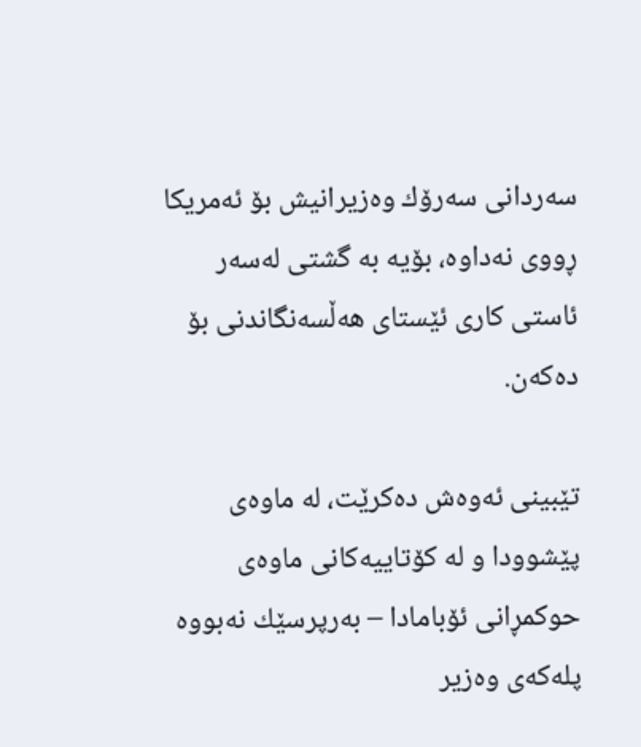سه‌ردانى سه‌رۆك وه‌زیرانیش بۆ ئه‌مریكا ڕووى نه‌داوه‌، بۆیه‌ به‌ گشتى له‌سه‌ر ئاستى كارى ئێستاى هه‌ڵسه‌نگاندنى بۆ ده‌كه‌ن.

تێبینى ئه‌وه‌ش ده‌كرێت، له‌ ماوه‌ى پێشوودا و له‌ كۆتاییه‌كانى ماوه‌ى حوكمڕانى ئۆبامادا – به‌رپرسێك نه‌بووه‌ پله‌كه‌ى وه‌زیر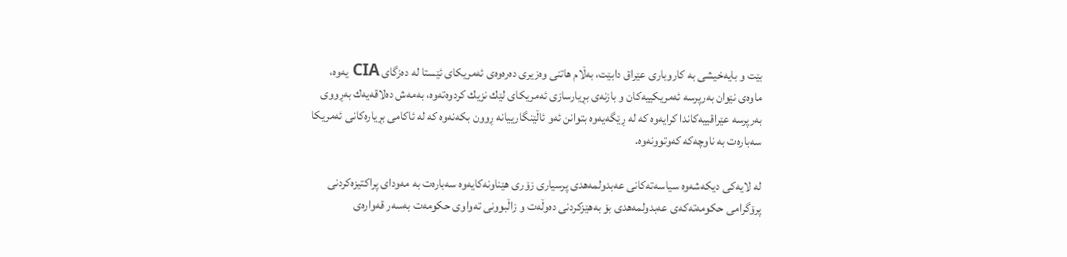بێت و بایه‌خیشى به‌ كاروبارى عێراق دابێت، به‌ڵام هاتنى وه‌زیرى ده‌ره‌وه‌ى ئه‌مریكاى ئێستا له‌ ده‌زگاى CIA یه‌وه، ماوه‌ى نێوان به‌رپرسه‌ ئه‌مریكییه‌كان و بازنه‌ى بڕیارسازى ئه‌مریكاى لێك نزیك كردوه‌ته‌‌وه‌، به‌مه‌ش ده‌لاقه‌یه‌ك به‌ڕووى به‌رپرسه‌ عێراقییه‌كاندا كرایه‌وه‌ كه‌ له‌ ڕێگه‌یه‌وه‌ بتوانن ئه‌و ئاڵێنگارییانه‌ ڕوون بكه‌نه‌وه‌ كه‌ له‌ ئاكامى بڕیاره‌كانى ئه‌مریكا سه‌باره‌ت به‌ ناوچه‌كه‌ كه‌وتوونه‌وه‌.

له‌ لایه‌كى دیكه‌شه‌وه‌ سیاسه‌ته‌كانى عه‌بدولمه‌هدى پرسیارى زۆرى هێناونه‌كایه‌وه‌ سه‌باره‌ت به‌ مه‌وداى پراكتیزه‌كردنى پرۆگرامى حكومه‌ته‌كه‌ى عه‌بدولمه‌هدى بۆ به‌هێزكردنى ده‌وڵه‌ت و زاڵبوونى ته‌واوى حكومه‌ت به‌سه‌ر قه‌واره‌ى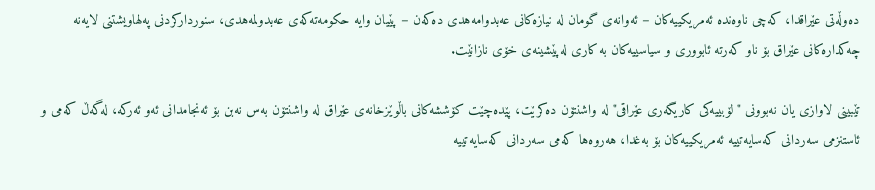ده‌وڵه‌تى عێراقدا، كه‌چى ناوه‌نده‌ ئه‌مریكییه‌كان – ئه‌وانه‌ى گومان له‌ نیازه‌كانى عه‌بدوامه‌هدى ده‌كه‌ن – پێیان وایه‌ حكومه‌ته‌كه‌ى عه‌بدولمه‌هدى، سنورداركردنى په‌لهاویشتنى لایه‌نه‌ چه‌كداره‌كانى عێراق بۆ ناو كه‌رته‌ ئابوورى و سیاسییه‌كان به‌ كارى له‌پێشینه‌ى خۆى نازانێت.

تێبینى لاوازى یان نه‌بوونى "لۆبییه‌كى كاریگه‌رى عێراقى" له‌ واشنتۆن ده‌كرێت، پێده‌چێت كۆششه‌كانى باڵوێزخانه‌ى عێراق له‌ واشنتۆن به‌س نه‌بن بۆ ئه‌نجامدانى ئه‌و ئه‌ركه‌، له‌گه‌ڵ كه‌مى و ئاستنزمى سه‌ردانى كه‌سایه‌تییه‌ ئه‌مریكییه‌كان بۆ به‌غدا، هه‌روه‌ها كه‌مى سه‌ردانى كه‌سایه‌تییه‌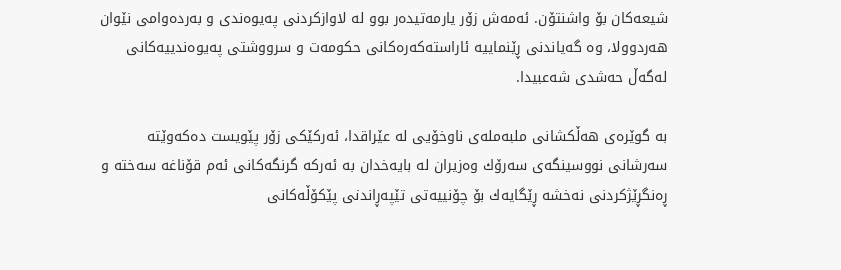شیعه‌كان بۆ واشنتۆن. ئه‌مه‌ش زۆر یارمه‌تیده‌ر بوو له‌ لاوازكردنى په‌یوه‌ندى و به‌رده‌وامى نێوان هه‌ردوولا، وه‌ گه‌یاندنى ڕێنماییه‌ ئاراسته‌كه‌ره‌كانى حكومه‌ت و سرووشتى په‌یوه‌ندییه‌كانى له‌گه‌ڵ حه‌شدى شه‌عبیدا.

به‌ گوێره‌ى هه‌ڵكشانى ملبه‌مله‌ى ناوخۆیى له‌ عێراقدا، ئه‌ركێكى زۆر پێویست ده‌كه‌وێته‌ سه‌رشانى نووسینگه‌ى سه‌رۆك وه‌زیران له‌ بایه‌خدان به‌ ئه‌ركه‌ گرنگه‌كانى ئه‌م قۆناغه‌ سه‌خته‌ و ڕه‌نگڕێژكردنى نه‌خشه‌ ڕێگایه‌ك بۆ چۆنییه‌تى تێپه‌ڕاندنى پێكۆڵه‌كانى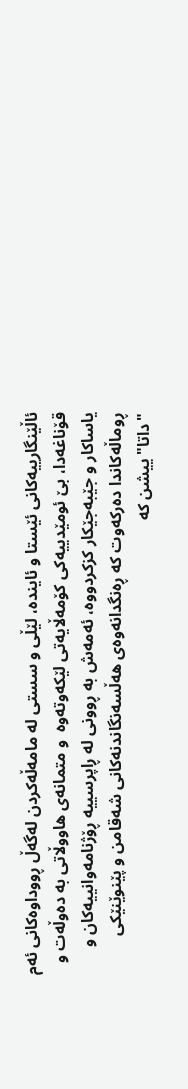ئاڵێنگارییه‌كانى ئێستا و ئاینده‌، لێڵى و سستى له‌ مامه‌ڵه‌كردن له‌گه‌ڵ ڕووداوه‌كانى ئه‌م قۆناغه‌دا، بێ ئومێدییه‌كى كۆمه‌ڵایه‌تى لێكه‌وته‌وه‌  و متمانه‌ى ها‌ووڵاتى به‌ ده‌وڵه‌ت و یاساكار و جێبه‌جێكار كزكردووه‌، ئه‌مه‌ش به‌ ڕوونى له‌ ڕاپرسییه‌ ڕۆژنامه‌وانییه‌كان و ڕوماڵه‌كاندا ده‌ركه‌وت كه‌ ڕه‌نگدانه‌وه‌ى هه‌ڵسه‌نگاندنه‌كانى شه‌قامن و پێنوێنێكى "داتا"ییشن كه‌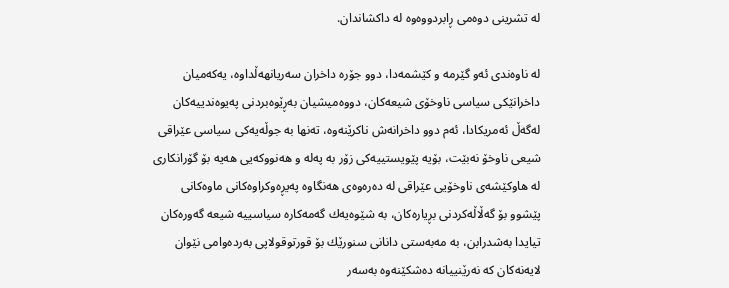له‌ تشرینى دوه‌مى ڕابردووه‌وه‌ له‌ داكشاندان.

له‌ ناوه‌ندى ئه‌و گێرمه‌ و كێشمه‌دا، دوو جۆره‌ داخران سه‌ریانهه‌ڵداوه‌، یه‌كه‌میان داخرانێكى سیاسى ناوخۆى شیعه‌كان، دووه‌میشیان به‌ڕێوه‌بردنى په‌یوه‌ندییه‌كان له‌گه‌ڵ ئه‌مریكادا، ئه‌م دوو داخرانه‌ش ناكرێنه‌وه‌، ته‌نها به‌ جوڵه‌یه‌كى سیاسى عێراقى شیعى ناوخۆ نه‌بێت، بۆیه‌ پێویستییه‌كى زۆر به‌ په‌له‌ و هه‌نووكه‌یى هه‌یه‌ بۆ گۆرانكارى له‌ هاوكێشه‌ى ناوخۆیى عێراقى له‌ ده‌ره‌وه‌ى هه‌نگاوه‌ په‌یڕه‌وكراوه‌كانى ماوه‌كانى پێشوو بۆ گه‌ڵاڵه‌كردنى بڕیاره‌كان، به‌ شێوه‌یه‌ك گه‌مه‌كاره‌ سیاسییه شیعه گه‌وره‌‌كان تیایدا به‌شدرابن، به‌ مه‌به‌ستى دانانى سنورێك بۆ قورتوقولاپى به‌رده‌وامى نێوان لایه‌نه‌كان كه‌ نه‌رێنییانه‌ ده‌شكێنه‌وه‌ به‌سه‌ر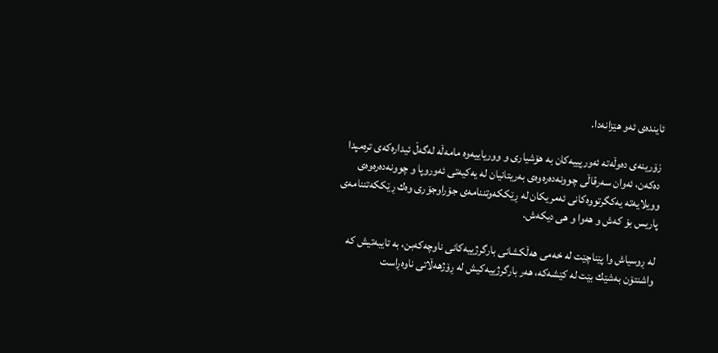ئاینده‌ى ئه‌و هێزانه‌دا.

زۆرینه‌ى ده‌وڵه‌ته‌ ئه‌ورپییه‌كان به‌ هۆشیارى و ووریاییه‌وه‌ مامه‌ڵه‌ له‌گه‌ڵ ئیداره‌كه‌ى تره‌مپدا ده‌كه‌ن، ئه‌وان سه‌رقاڵى چوونه‌ده‌ره‌وه‌ى به‌ریتانیان له‌ یه‌كیه‌تى ئه‌وروپا و چوونه‌ده‌ره‌وه‌ى وویلایه‌ته‌ یه‌كگرتووه‌كانى ئه‌مریكان له‌ ڕێككه‌وتننامه‌ى جۆراوجۆرى وه‌ك ڕێككه‌تننامه‌ى پاریس بۆ كه‌ش و هه‌وا و هى دیكه‌ش.

له‌ ڕوسیاش وا پێناچێت له‌ خه‌مى هه‌ڵكشانى بارگرژییه‌كانى ناوچه‌كه‌بن، به‌ تایبه‌تیش كه‌ واشنتۆن به‌شێك بێت له‌ كێشه‌كه‌، هه‌ر بارگرژییه‌كیش له‌ ڕۆژهه‌ڵاتى ناوه‌ڕاست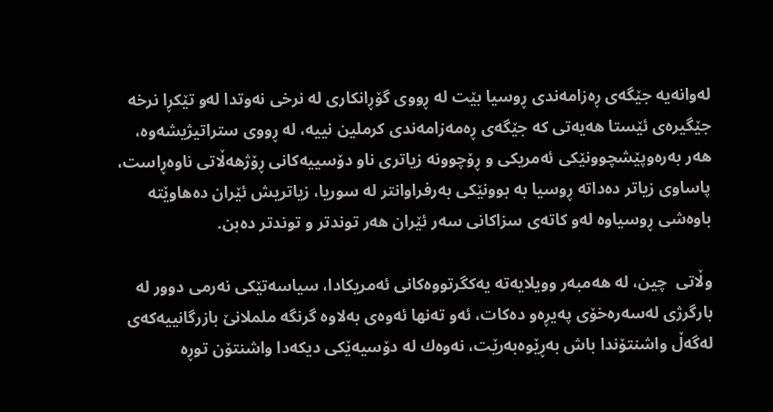له‌وانه‌یه‌ جێگه‌ى ڕه‌زامه‌ندى ڕوسیا بێت له‌ ڕووى گۆڕانكارى له‌ نرخى نه‌وتدا له‌و تێكڕا نرخه‌ جێگیره‌ى ئێستا هه‌یه‌تى كه‌ جێگه‌ى ڕه‌مه‌زامه‌ندى كرملین نییه‌، له‌ ڕووى ستراتیژیشه‌وه‌، هه‌ر به‌ره‌وپێشچوونێكى ئه‌مریكى و ڕۆچوونه‌ زیاترى ناو دۆسییه‌كانى ڕۆژهه‌ڵاتى ناوه‌ڕاست، پاساوى زیاتر ده‌داته‌ ڕوسیا به‌ بوونێكى به‌رفراوانتر‌ له‌ سوریا، زیاتریش ئێران ده‌هاوێته‌ باوه‌شى ڕوسیاوه‌ له‌و كاته‌ى سزاكانى سه‌ر ئێران هه‌ر توندتر و توندتر ده‌بن.

وڵاتى ‌ چین، له‌ هه‌مبه‌ر وویلایه‌ته‌ یه‌كگرتووه‌كانى ئه‌مریكادا، سیاسه‌تێكى نه‌رمى دوور له‌ بارگرژى له‌سه‌ره‌خۆى په‌یڕه‌و ده‌كات، ئه‌و ته‌نها ئه‌وه‌ى به‌لاوه‌ گرنگه‌ ململانێ بازرگانییه‌كه‌ى له‌گه‌ڵ واشنتۆندا باش به‌ڕێوه‌به‌رێت، نه‌وه‌ك له‌ دۆسیه‌ێكى دیكه‌دا واشنتۆن توڕه‌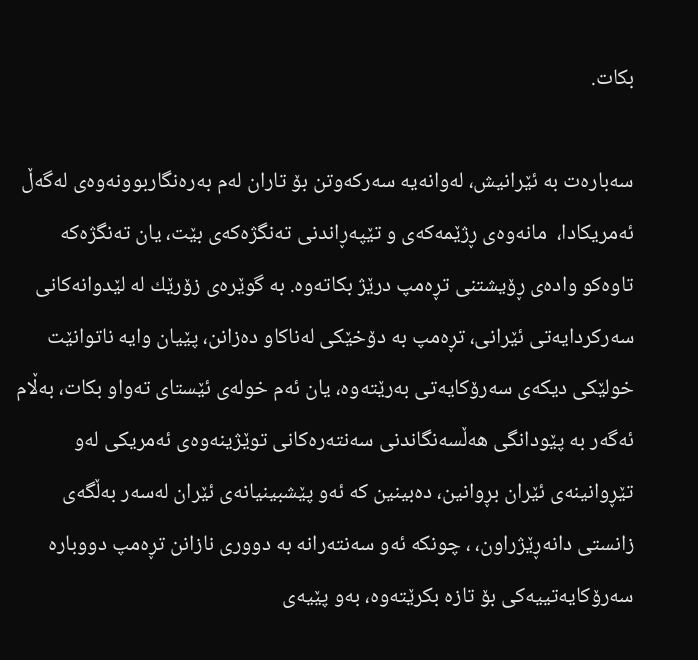بكات.

سه‌باره‌ت به‌ ئێرانیش، له‌وانه‌یه‌ سه‌ركه‌وتن بۆ تاران له‌م به‌ره‌نگاربوونه‌وه‌ى له‌گه‌ڵ ئه‌مریكادا،  مانه‌وه‌ى ڕژێمه‌كه‌ى و تێپه‌ڕاندنى ته‌نگژه‌كه‌ى بێت، یان ته‌نگژه‌كه‌‌ تاوه‌كو واده‌ى ڕۆیشتنى تڕه‌مپ درێژ بكاته‌وه‌. به‌ گوێره‌ى زۆرێك له‌ لێدوانه‌كانى سه‌ركردایه‌تى ئێرانى، تڕه‌مپ به‌ دۆخێكى له‌ناكاو ده‌زانن، پێیان وایه‌ ناتوانێت خولێكى دیكه‌ى سه‌رۆكایه‌تى به‌رێته‌وه،‌ یان ئه‌م خوله‌ى ئێستاى ته‌واو بكات، به‌ڵام ئه‌گه‌ر به‌ پێودانگى هه‌ڵسه‌نگاندنى سه‌نته‌ره‌كانى توێژینه‌وه‌ى ئه‌مریكى له‌و تێڕوانینه‌ى ئێران بڕوانین، ده‌بینین كه‌ ئه‌و پێشبینیانه‌ى ئێران له‌سه‌ر به‌ڵگه‌ى زانستى دانه‌ڕێژراون، ، چونكه‌ ئه‌و سه‌نته‌رانه‌ به‌ دوورى نازانن تڕه‌مپ دووباره‌ سه‌رۆكایه‌تییه‌كى بۆ تازه‌ بكرێته‌وه‌، به‌و پێیه‌ى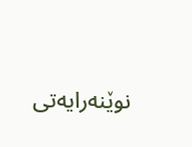نوێنه‌رایه‌تى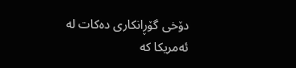دۆخى گۆڕانكارى ده‌كات له‌ ئه‌مریكا كه‌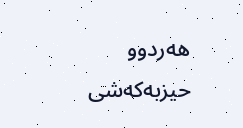هه‌ردوو حیزبه‌كه‌شى‌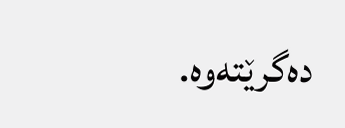ده‌گرێته‌وه‌.